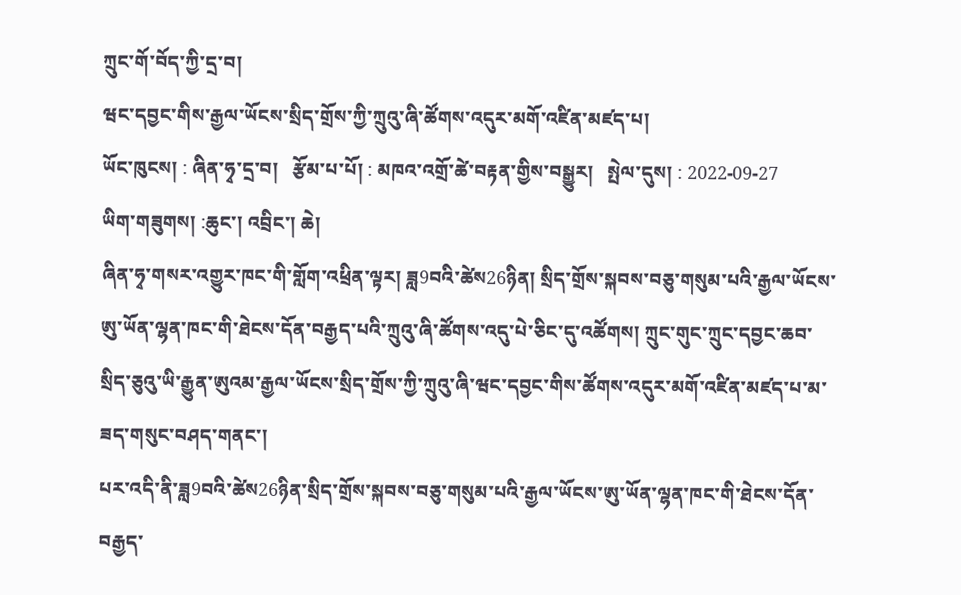ཀྲུང་གོ་བོད་ཀྱི་དྲ་བ།
ཝང་དབྱང་གིས་རྒྱལ་ཡོངས་སྲིད་གྲོས་ཀྱི་ཀྲུའུ་ཞི་ཚོགས་འདུར་མགོ་འཛིན་མཛད་པ།
ཡོང་ཁུངས། : ཞིན་ཧྭ་དྲ་བ།   རྩོམ་པ་པོ། : མཁའ་འགྲོ་ཚེ་བརྟན་གྱིས་བསྒྱུར།   སྤེལ་དུས། : 2022-09-27
ཡིག་གཟུགས། :ཆུང་། འབྲིང་། ཆེ།
ཞིན་ཧྭ་གསར་འགྱུར་ཁང་གི་གློག་འཕྲིན་ལྟར། ཟླ9བའི་ཚེས26ཉིན། སྲིད་གྲོས་སྐབས་བཅུ་གསུམ་པའི་རྒྱལ་ཡོངས་ཨུ་ཡོན་ལྷན་ཁང་གི་ཐེངས་དོན་བརྒྱད་པའི་ཀྲུའུ་ཞི་ཚོགས་འདུ་པེ་ཅིང་དུ་འཚོགས། ཀྲུང་གུང་ཀྲུང་དབྱང་ཆབ་སྲིད་ཅུའུ་ཡི་རྒྱུན་ཨུའམ་རྒྱལ་ཡོངས་སྲིད་གྲོས་ཀྱི་ཀྲུའུ་ཞི་ཝང་དབྱང་གིས་ཚོགས་འདུར་མགོ་འཛིན་མཛད་པ་མ་ཟད་གསུང་བཤད་གནང་།
པར་འདི་ནི་ཟླ9བའི་ཚེས26ཉིན་སྲིད་གྲོས་སྐབས་བཅུ་གསུམ་པའི་རྒྱལ་ཡོངས་ཨུ་ཡོན་ལྷན་ཁང་གི་ཐེངས་དོན་བརྒྱད་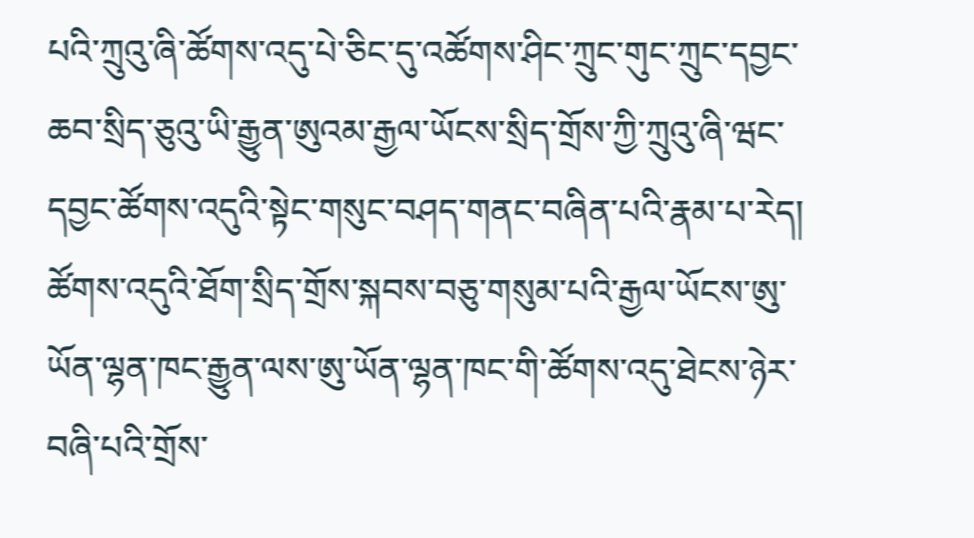པའི་ཀྲུའུ་ཞི་ཚོགས་འདུ་པེ་ཅིང་དུ་འཚོགས་ཤིང་ཀྲུང་གུང་ཀྲུང་དབྱང་ཆབ་སྲིད་ཅུའུ་ཡི་རྒྱུན་ཨུའམ་རྒྱལ་ཡོངས་སྲིད་གྲོས་ཀྱི་ཀྲུའུ་ཞི་ཝང་དབྱང་ཚོགས་འདུའི་སྟེང་གསུང་བཤད་གནང་བཞིན་པའི་རྣམ་པ་རེད།
ཚོགས་འདུའི་ཐོག་སྲིད་གྲོས་སྐབས་བཅུ་གསུམ་པའི་རྒྱལ་ཡོངས་ཨུ་ཡོན་ལྷན་ཁང་རྒྱུན་ལས་ཨུ་ཡོན་ལྷན་ཁང་གི་ཚོགས་འདུ་ཐེངས་ཉེར་བཞི་པའི་གྲོས་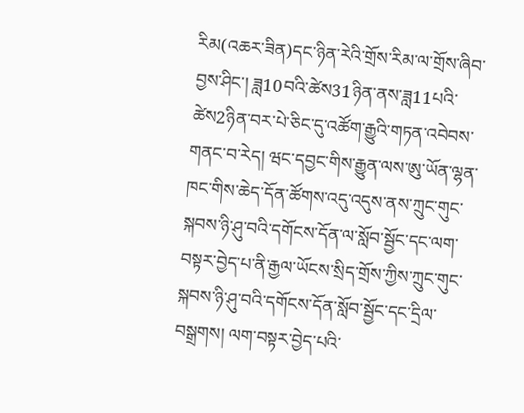རིམ(འཆར་ཟིན)དང་ཉིན་རེའི་གྲོས་རིམ་ལ་གྲོས་ཞིབ་བྱས་ཤིང་། ཟླ10བའི་ཚེས31ཉིན་ནས་ཟླ11པའི་ཚེས2ཉིན་བར་པེ་ཅིང་དུ་འཚོག་རྒྱུའི་གཏན་འབེབས་གནང་བ་རེད། ཝང་དབྱང་གིས་རྒྱུན་ལས་ཨུ་ཡོན་ལྷན་ཁང་གིས་ཆེད་དོན་ཚོགས་འདུ་འདུས་ནས་ཀྲུང་གུང་སྐབས་ཉི་ཤུ་བའི་དགོངས་དོན་ལ་སློབ་སྦྱོང་དང་ལག་བསྟར་བྱེད་པ་ནི་རྒྱལ་ཡོངས་སྲིད་གྲོས་ཀྱིས་ཀྲུང་གུང་སྐབས་ཉི་ཤུ་བའི་དགོངས་དོན་སློབ་སྦྱོང་དང་དྲིལ་བསྒྲགས། ལག་བསྟར་བྱེད་པའི་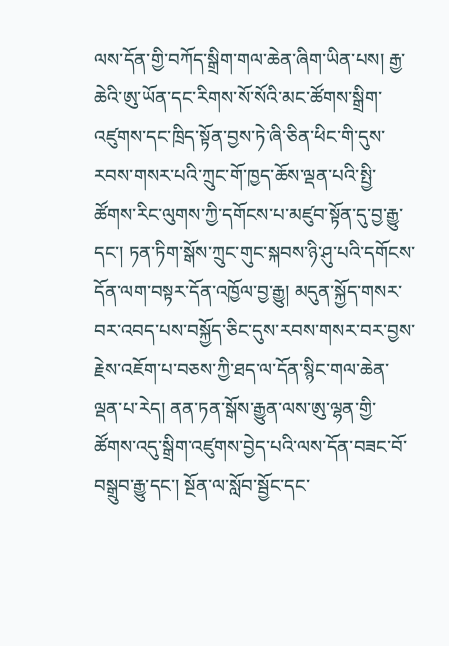ལས་དོན་གྱི་བཀོད་སྒྲིག་གལ་ཆེན་ཞིག་ཡིན་པས། རྒྱ་ཆེའི་ཨུ་ཡོན་དང་རིགས་སོ་སོའི་མང་ཚོགས་སྒྲིག་འཛུགས་དང་ཁྲིད་སྟོན་བྱས་ཏེ་ཞི་ཅིན་ཕིང་གི་དུས་རབས་གསར་པའི་ཀྲུང་གོ་ཁྱད་ཆོས་ལྡན་པའི་སྤྱི་ཚོགས་རིང་ལུགས་ཀྱི་དགོངས་པ་མཛུབ་སྟོན་དུ་བྱ་རྒྱུ་དང་། ཏན་ཏིག་སྒོས་ཀྲུང་གུང་སྐབས་ཉི་ཤུ་པའི་དགོངས་དོན་ལག་བསྟར་དོན་འཁྱོལ་བྱ་རྒྱུ། མདུན་སྐྱོད་གསར་བར་འབད་པས་བསྐྱོད་ཅིང་དུས་རབས་གསར་བར་བྱས་རྗེས་འཇོག་པ་བཅས་ཀྱི་ཐད་ལ་དོན་སྙིང་གལ་ཆེན་ལྡན་པ་རེད། ནན་ཏན་སྒོས་རྒྱུན་ལས་ཨུ་ལྷན་གྱི་ཚོགས་འདུ་སྒྲིག་འཛུགས་བྱེད་པའི་ལས་དོན་བཟང་བོ་བསྒྲུབ་རྒྱུ་དང་། སྔོན་ལ་སློབ་སྦྱོང་དང་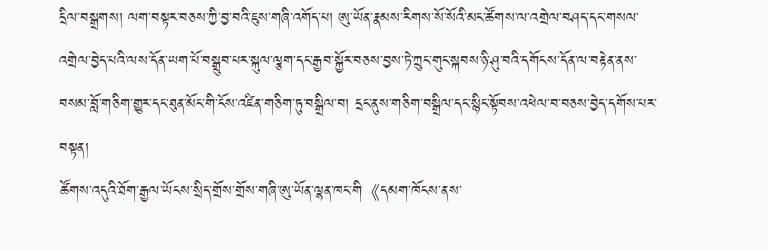དྲིལ་བསྒྲགས། ལག་བསྟར་བཅས་ཀྱི་བྱ་བའི་ཇུས་གཞི་འགོད་པ། ཨུ་ཡོན་རྣམས་རིགས་སོ་སོའི་མང་ཚོགས་ལ་འགྲེལ་བཤད་དང་གསལ་འགྲེལ་བྱེད་པའི་ལས་དོན་ཡག་པོ་བསྒྲུབ་པར་སྐུལ་ལྕག་དང་རྒྱབ་སྐྱོར་བཅས་བྱས་ཏེ་ཀྲུང་གུང་སྐབས་ཉི་ཤུ་བའི་དགོངས་དོན་ལ་བརྟེན་ནས་བསམ་བློ་གཅིག་གྱུར་དང་ཐུན་མོང་གི་ངོས་འཛིན་གཅིག་ཏུ་བསྒྲིལ་བ། དྲང་ནུས་གཅིག་བསྒྲིལ་དང་སྙིང་སྟོབས་འཕེལ་བ་བཅས་བྱེད་དགོས་པར་བསྟན།
ཚོགས་འདུའི་ཐོག་རྒྱལ་ཡོངས་སྲིད་གྲོས་གྲོས་གཞི་ཨུ་ཡོན་ལྷན་ཁང་གི《དམག་ཁོངས་ནས་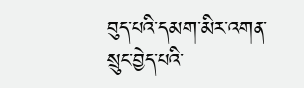བུད་པའི་དམག་མིར་འགན་སྲུང་བྱེད་པའི་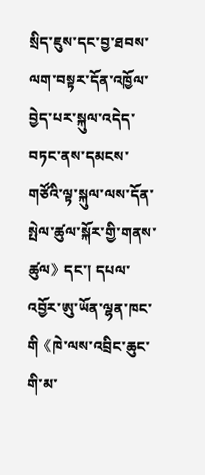སྲིད་ཇུས་དང་བྱ་ཐབས་ལག་བསྟར་དོན་འཁྱོལ་བྱེད་པར་སྐུལ་འདེད་བཏང་ནས་དམངས་གཙོའི་ལྟ་སྐུལ་ལས་དོན་སྤེལ་ཚུལ་སྐོར་གྱི་གནས་ཚུལ》དང་། དཔལ་འབྱོར་ཨུ་ཡོན་ལྷན་ཁང་གི《ཁེ་ལས་འབྲིང་ཆུང་གི་མ་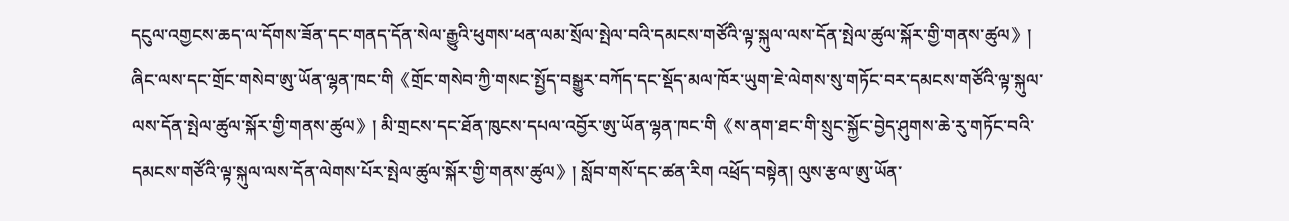དངུལ་འགྱངས་ཆད་ལ་དོགས་ཟོན་དང་གནད་དོན་སེལ་རྒྱུའི་ཕུགས་ཕན་ལམ་སྲོལ་སྤེལ་བའི་དམངས་གཙོའི་ལྟ་སྐུལ་ལས་དོན་སྤེལ་ཚུལ་སྐོར་གྱི་གནས་ཚུལ》། ཞིང་ལས་དང་གྲོང་གསེབ་ཨུ་ཡོན་ལྷན་ཁང་གི《གྲོང་གསེབ་ཀྱི་གསང་སྤྱོད་བསྒྱུར་བཀོད་དང་སྡོད་མལ་ཁོར་ཡུག་ཇེ་ལེགས་སུ་གཏོང་བར་དམངས་གཙོའི་ལྟ་སྐུལ་ལས་དོན་སྤེལ་ཚུལ་སྐོར་གྱི་གནས་ཚུལ》། མི་གྲངས་དང་ཐོན་ཁུངས་དཔལ་འབྱོར་ཨུ་ཡོན་ལྷན་ཁང་གི《ས་ནག་ཐང་གི་སྲུང་སྐྱོང་བྱེད་ཤུགས་ཆེ་རུ་གཏོང་བའི་དམངས་གཙོའི་ལྟ་སྐུལ་ལས་དོན་ལེགས་པོར་སྤེལ་ཚུལ་སྐོར་གྱི་གནས་ཚུལ》། སློབ་གསོ་དང་ཚན་རིག འཕྲོད་བསྟེན། ལུས་རྩལ་ཨུ་ཡོན་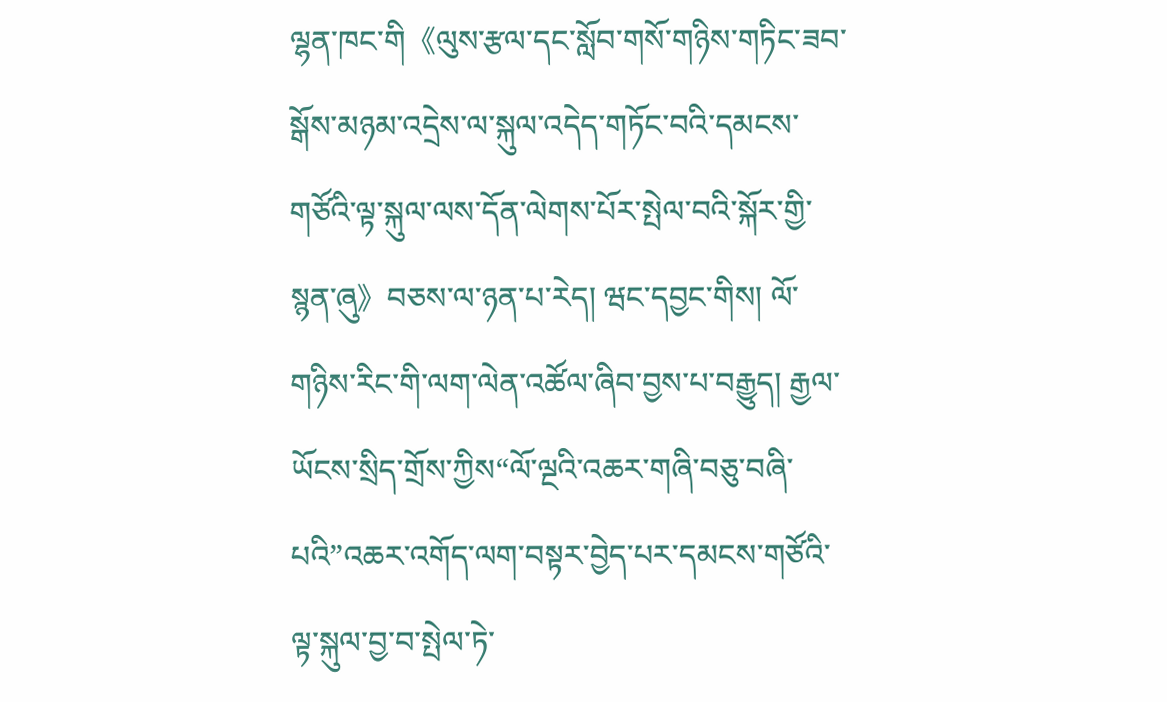ལྷན་ཁང་གི《ལུས་རྩལ་དང་སློབ་གསོ་གཉིས་གཏིང་ཟབ་སྒོས་མཉམ་འདྲེས་ལ་སྐུལ་འདེད་གཏོང་བའི་དམངས་གཙོའི་ལྟ་སྐུལ་ལས་དོན་ལེགས་པོར་སྤེལ་བའི་སྐོར་གྱི་སྙན་ཞུ》བཅས་ལ་ཉན་པ་རེད། ཝང་དབྱང་གིས། ལོ་གཉིས་རིང་གི་ལག་ལེན་འཚོལ་ཞིབ་བྱས་པ་བརྒྱུད། རྒྱལ་ཡོངས་སྲིད་གྲོས་ཀྱིས“ལོ་ལྔའི་འཆར་གཞི་བཅུ་བཞི་པའི”འཆར་འགོད་ལག་བསྟར་བྱེད་པར་དམངས་གཙོའི་ལྟ་སྐུལ་བྱ་བ་སྤེལ་ཏེ་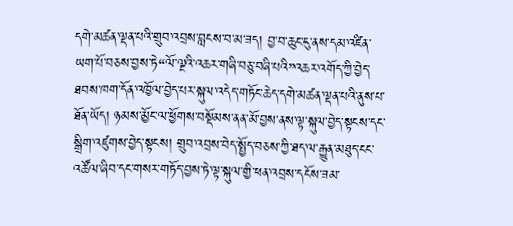དགེ་མཚན་ལྡན་པའི་གྲུབ་འབྲས་བླངས་བ་མ་ཟད། བྱ་བ་ཆུང་ངུ་ནས་དམ་འཛིན་ཡག་པོ་བཅས་བྱས་ཏེ“ལོ་ལྔའི་འཆར་གཞི་བཅུ་བཞི་པའི”འཆར་འགོད་ཀྱི་བྱེད་ཐབས་ཁག་དོན་འཁྱོལ་བྱེད་པར་སྐུལ་འདེད་གཏོང་ཆེད་དགེ་མཚན་ལྡན་པའི་ནུས་པ་ཐོན་ཡོད། ཉམས་མྱོང་ལ་ཕྱོགས་བསྡོམས་ནན་མོ་བྱས་ནས་ལྟ་སྐུལ་བྱེད་སྟངས་དང་སྒྲིག་འཛུགས་བྱེད་སྟངས། གྲུབ་འབྲས་བེད་སྤྱོད་བཅས་ཀྱི་ཐད་ལ་རྒྱུན་མཐུད་ངང་འཚོལ་ཞིབ་དང་གསར་གཏོད་བྱས་ཏེ་ལྟ་སྐུལ་གྱི་ཕན་འབྲས་དངོས་ཟམ་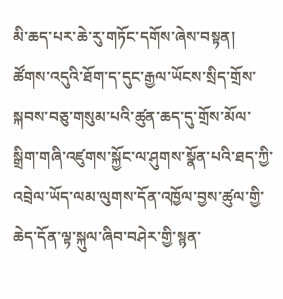མི་ཆད་པར་ཆེ་རུ་གཏོང་དགོས་ཞེས་བསྟན།
ཚོགས་འདུའི་ཐོག་ད་དུང་རྒྱལ་ཡོངས་སྲིད་གྲོས་སྐབས་བཅུ་གསུམ་པའི་ཚུན་ཆད་དུ་གྲོས་མོལ་སྒྲིག་གཞི་འཛུགས་སྐྱོང་ལ་ཤུགས་སྣོན་པའི་ཐད་ཀྱི་འབྲེལ་ཡོད་ལམ་ལུགས་དོན་འཁྱོལ་བྱས་ཚུལ་གྱི་ཆེད་དོན་ལྟ་སྐུལ་ཞིབ་བཤེར་གྱི་སྙན་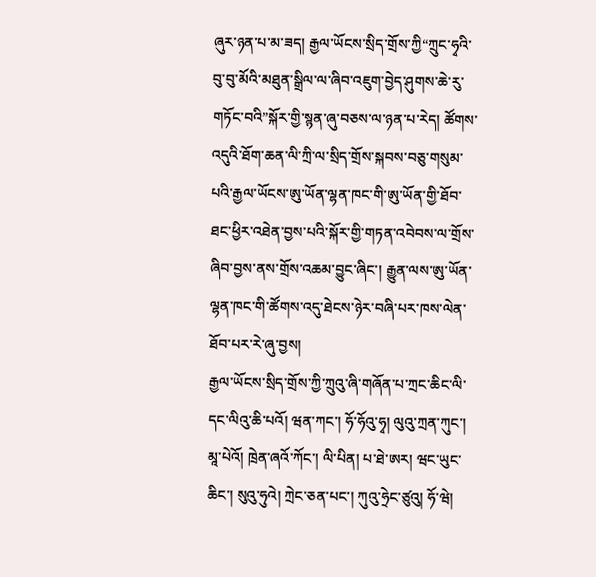ཞུར་ཉན་པ་མ་ཟད། རྒྱལ་ཡོངས་སྲིད་གྲོས་ཀྱི“ཀྲུང་ཧྭའི་བུ་བུ་མོའི་མཐུན་སྒྲིལ་ལ་ཞིབ་འཇུག་བྱེད་ཤུགས་ཆེ་རུ་གཏོང་བའི”སྐོར་གྱི་སྙན་ཞུ་བཅས་ལ་ཉན་པ་རེད། ཚོགས་འདུའི་ཐོག་ཆན་ལི་ཀྲི་ལ་སྲིད་གྲོས་སྐབས་བཅུ་གསུམ་པའི་རྒྱལ་ཡོངས་ཨུ་ཡོན་ལྷན་ཁང་གི་ཨུ་ཡོན་གྱི་ཐོབ་ཐང་ཕྱིར་འཐེན་བྱས་པའི་སྐོར་གྱི་གཏན་འབེབས་ལ་གྲོས་ཞིབ་བྱས་ནས་གྲོས་འཆམ་བྱུང་ཞིང་། རྒྱུན་ལས་ཨུ་ཡོན་ལྷན་ཁང་གི་ཚོགས་འདུ་ཐེངས་ཉེར་བཞི་པར་ཁས་ལེན་ཐོབ་པར་རེ་ཞུ་བྱས།
རྒྱལ་ཡོངས་སྲིད་གྲོས་ཀྱི་ཀྲུའུ་ཞི་གཞོན་པ་ཀྲང་ཆིང་ལི་དང་ལིའུ་ཆི་པའོ། ཝན་ཀང་། ཧོ་ཧོའུ་ཧྭ། ལུའུ་ཀྲན་ཀུང་། མཱ་པེའོ། ཁྲེན་ཞའོ་ཀོང་། ལི་པིན། པ་ཐེ་ཨར། ཝང་ཡུང་ཆིང་། སུའུ་ཧུའེ། ཀྲེང་ཅན་པང་། ཀུའུ་ཧྲེང་ཙུའུ། ཧོ་ཝེ།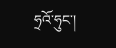ཧྲའོ་ཧུང་།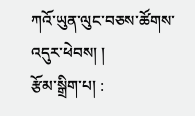ཀའོ་ཡུན་ལུང་བཅས་ཚོགས་འདུར་ཕེབས། །
རྩོམ་སྒྲིག་པ། :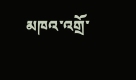མཁའ་འགྲོ་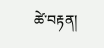ཚེ་བརྟན།